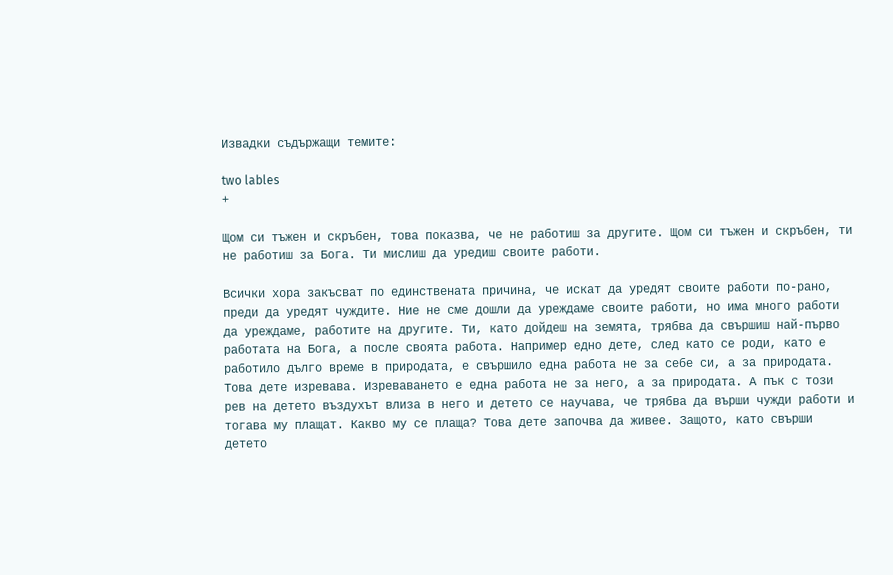Извадки съдържащи темите:

two lables
+

Щом си тъжен и скръбен, това показва, че не работиш за другите. Щом си тъжен и скръбен, ти не работиш за Бога. Ти мислиш да уредиш своите работи.

Всички хора закъсват по единствената причина, че искат да уредят своите работи по-рано, преди да уредят чуждите. Ние не сме дошли да уреждаме своите работи, но има много работи да уреждаме, работите на другите. Ти, като дойдеш на земята, трябва да свършиш най-първо работата на Бога, а после своята работа. Например едно дете, след като се роди, като е работило дълго време в природата, е свършило една работа не за себе си, а за природата. Това дете изревава. Изреваването е една работа не за него, а за природата. А пък с този рев на детето въздухът влиза в него и детето се научава, че трябва да върши чужди работи и тогава му плащат. Какво му се плаща? Това дете започва да живее. Защото, като свърши детето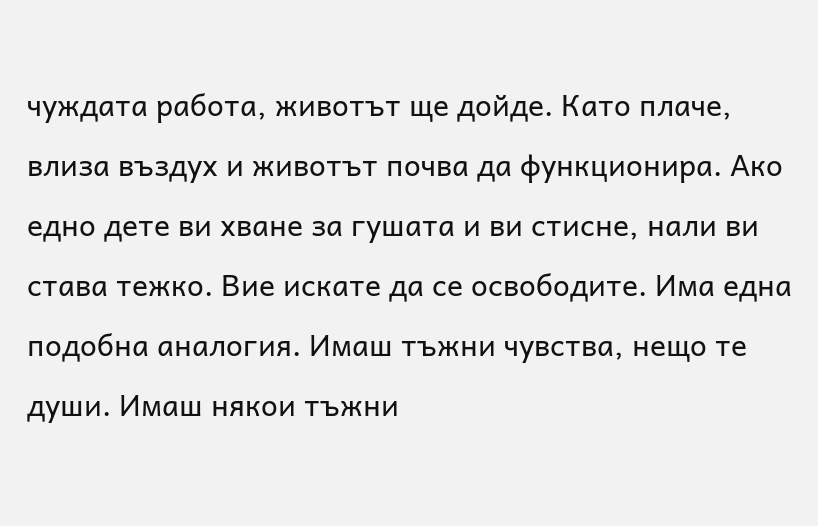чуждата работа, животът ще дойде. Като плаче, влиза въздух и животът почва да функционира. Ако едно дете ви хване за гушата и ви стисне, нали ви става тежко. Вие искате да се освободите. Има една подобна аналогия. Имаш тъжни чувства, нещо те души. Имаш някои тъжни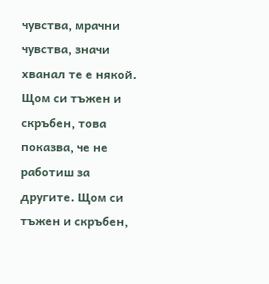чувства, мрачни чувства, значи хванал те е някой. Щом си тъжен и скръбен, това показва, че не работиш за другите. Щом си тъжен и скръбен,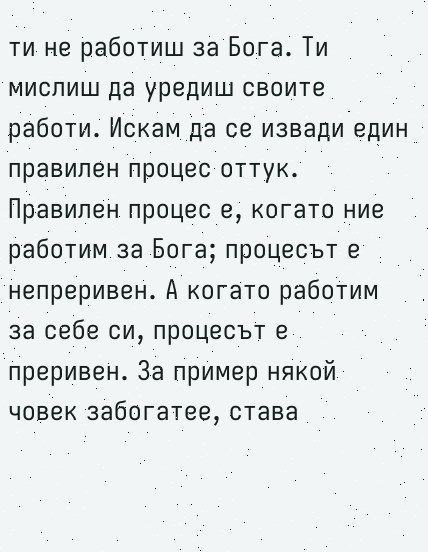ти не работиш за Бога. Ти мислиш да уредиш своите работи. Искам да се извади един правилен процес оттук. Правилен процес е, когато ние работим за Бога; процесът е непреривен. А когато работим за себе си, процесът е преривен. За пример някой човек забогатее, става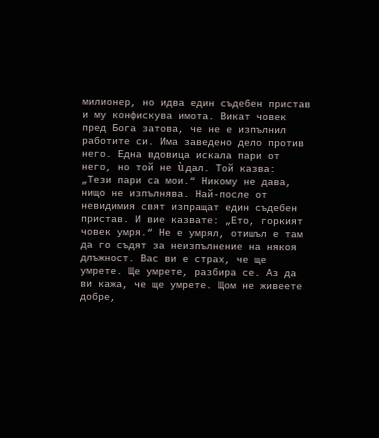милионер, но идва един съдебен пристав и му конфискува имота. Викат човек пред Бога затова, че не е изпълнил работите си. Има заведено дело против него. Една вдовица искала пари от него, но той не ù дал. Той казва: „Тези пари са мои.“ Никому не дава, нищо не изпълнява. Най-после от невидимия свят изпращат един съдебен пристав. И вие казвате: „Ето, горкият човек умря.“ Не е умрял, отишъл е там да го съдят за неизпълнение на някоя длъжност. Вас ви е страх, че ще умрете. Ще умрете, разбира се. Аз да ви кажа, че ще умрете. Щом не живеете добре,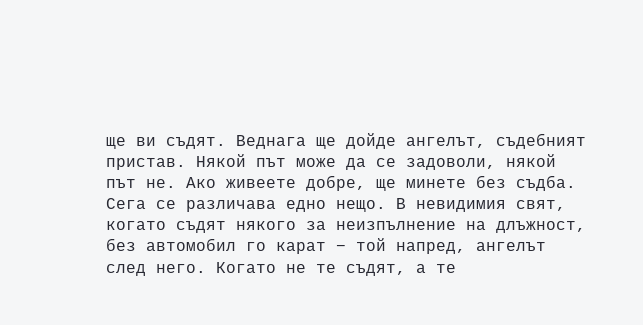ще ви съдят. Веднага ще дойде ангелът, съдебният пристав. Някой път може да се задоволи, някой път не. Ако живеете добре, ще минете без съдба. Сега се различава едно нещо. В невидимия свят, когато съдят някого за неизпълнение на длъжност, без автомобил го карат − той напред, ангелът след него. Когато не те съдят, а те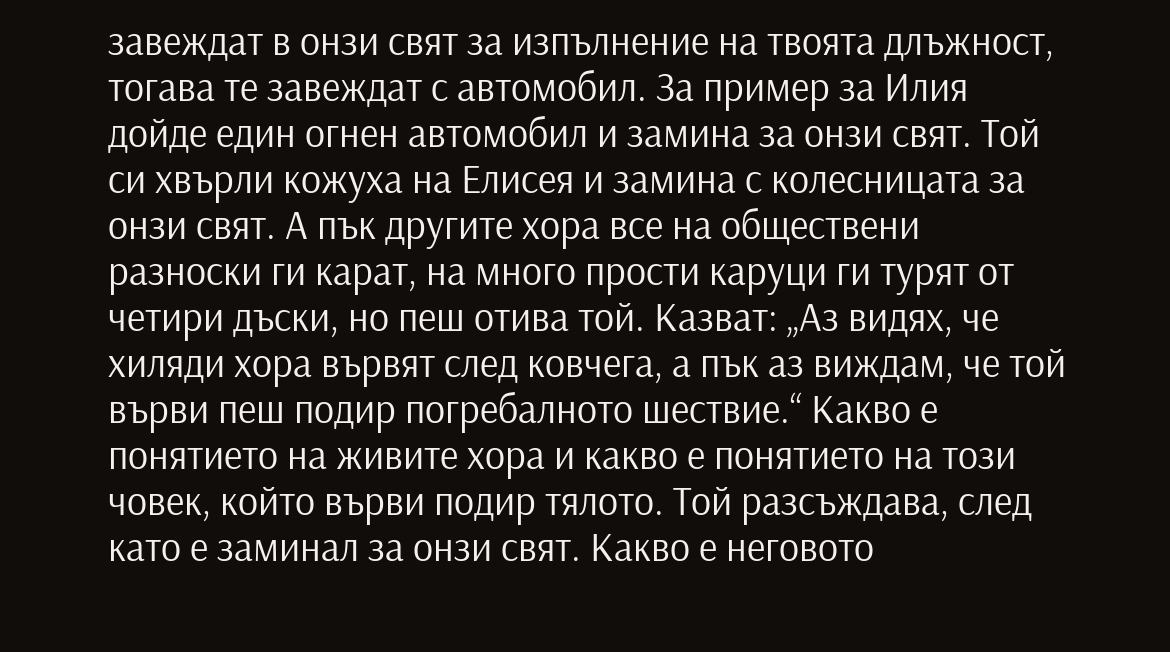завеждат в онзи свят за изпълнение на твоята длъжност, тогава те завеждат с автомобил. За пример за Илия дойде един огнен автомобил и замина за онзи свят. Той си хвърли кожуха на Елисея и замина с колесницата за онзи свят. А пък другите хора все на обществени разноски ги карат, на много прости каруци ги турят от четири дъски, но пеш отива той. Казват: „Аз видях, че хиляди хора вървят след ковчега, а пък аз виждам, че той върви пеш подир погребалното шествие.“ Какво е понятието на живите хора и какво е понятието на този човек, който върви подир тялото. Той разсъждава, след като е заминал за онзи свят. Какво е неговото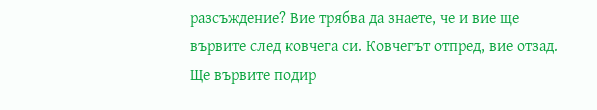разсъждение? Вие трябва да знаете, че и вие ще вървите след ковчега си. Ковчегът отпред, вие отзад. Ще вървите подир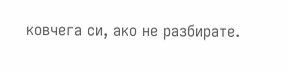ковчега си, ако не разбирате.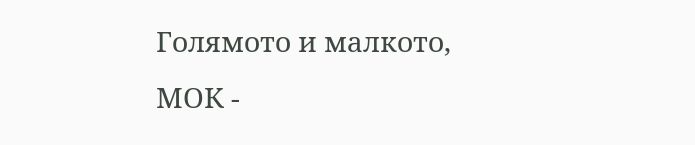Голямото и малкото,
МОК -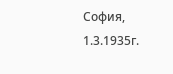София, 1.3.1935г.